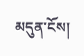མདུན་ངོས།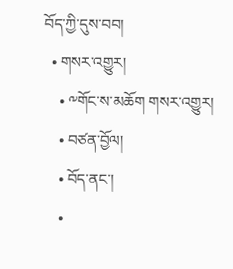བོད་ཀྱི་དུས་བབ།
  • གསར་འགྱུར།
    • ༸གོང་ས་མཆོག གསར་འགྱུར།
    • བཙན་བྱོལ།
    • བོད་ནང་།
    •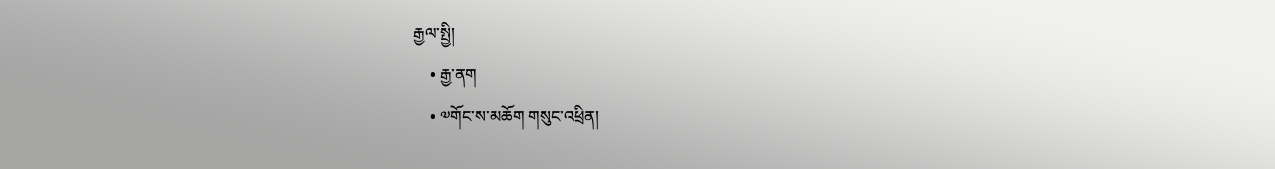རྒྱལ་སྤྱི།
    • རྒྱ་ནག
    • ༧གོང་ས་མཆོག གསུང་འཕྲིན།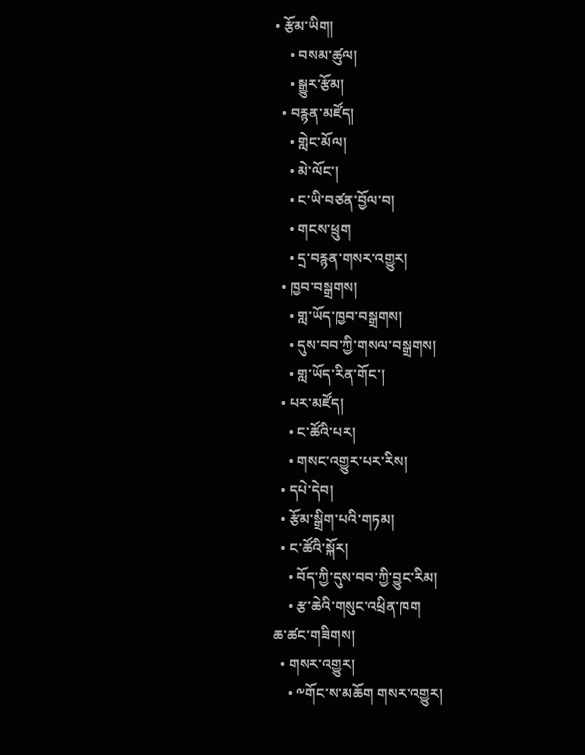• རྩོམ་ཡིག།
    • བསམ་ཚུལ།
    • སྒྱུར་རྩོམ།
  • བརྙན་མཛོད།
    • གླེང་མོལ།
    • མེ་ལོང་།
    • ང་ཡི་བཙན་བྱོལ་བ།
    • གངས་ཕྲུག
    • དྲ་བརྙན་གསར་འགྱུར།
  • ཁྱབ་བསྒྲགས།
    • གླ་ཡོད་ཁྱབ་བསྒྲགས།
    • དུས་བབ་ཀྱི་གསལ་བསྒྲགས།
    • གླ་ཡོད་རིན་གོང་།
  • པར་མཛོད།
    • ང་ཚོའི་པར།
    • གསང་འགྱུར་པར་རིས།
  • དཔེ་དེབ།
  • རྩོམ་སྒྲིག་པའི་གཏམ།
  • ང་ཚོའི་སྐོར།
    • བོད་ཀྱི་དུས་བབ་ཀྱི་བྱུང་རིམ།
    • རྩ་ཆེའི་གསུང་འཕྲིན་ཁག
ཆ་ཚང་གཟིགས།
  • གསར་འགྱུར།
    • ༸གོང་ས་མཆོག གསར་འགྱུར།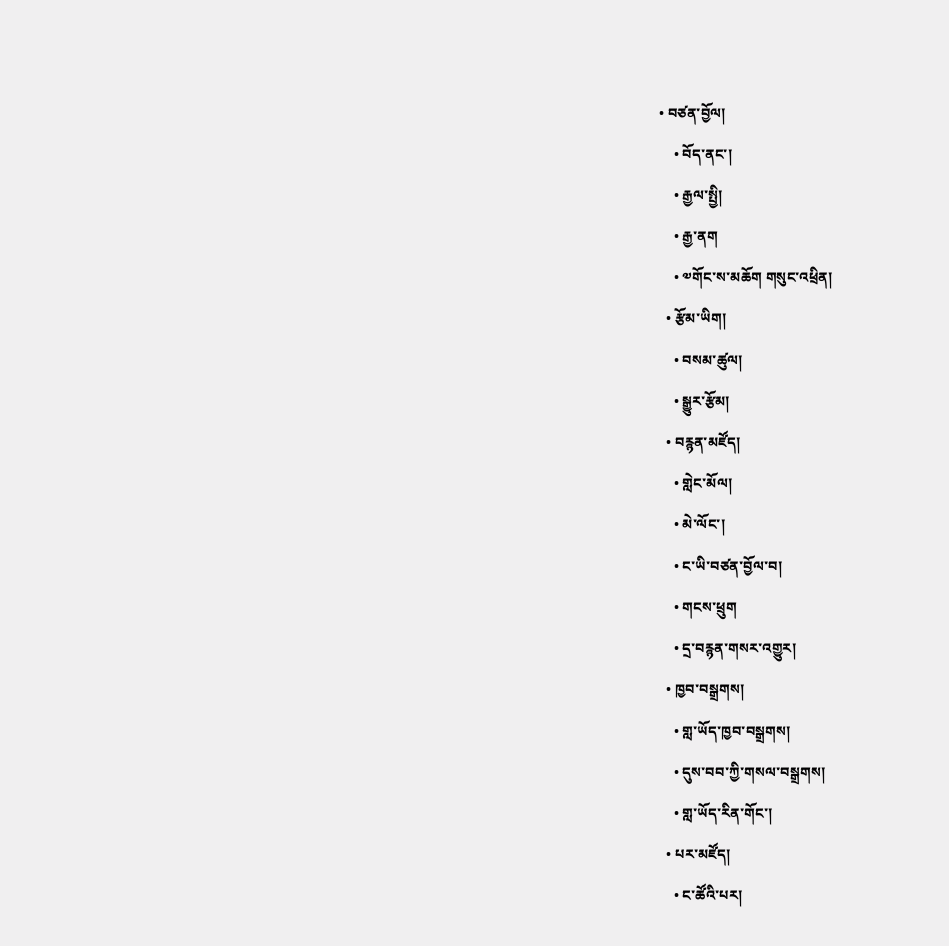• བཙན་བྱོལ།
    • བོད་ནང་།
    • རྒྱལ་སྤྱི།
    • རྒྱ་ནག
    • ༧གོང་ས་མཆོག གསུང་འཕྲིན།
  • རྩོམ་ཡིག།
    • བསམ་ཚུལ།
    • སྒྱུར་རྩོམ།
  • བརྙན་མཛོད།
    • གླེང་མོལ།
    • མེ་ལོང་།
    • ང་ཡི་བཙན་བྱོལ་བ།
    • གངས་ཕྲུག
    • དྲ་བརྙན་གསར་འགྱུར།
  • ཁྱབ་བསྒྲགས།
    • གླ་ཡོད་ཁྱབ་བསྒྲགས།
    • དུས་བབ་ཀྱི་གསལ་བསྒྲགས།
    • གླ་ཡོད་རིན་གོང་།
  • པར་མཛོད།
    • ང་ཚོའི་པར།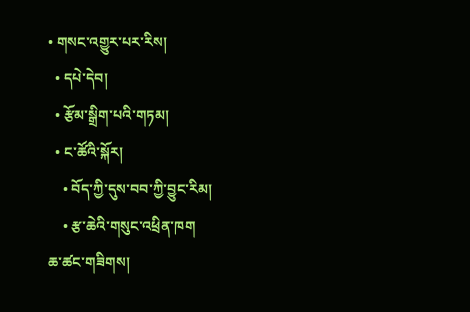• གསང་འགྱུར་པར་རིས།
  • དཔེ་དེབ།
  • རྩོམ་སྒྲིག་པའི་གཏམ།
  • ང་ཚོའི་སྐོར།
    • བོད་ཀྱི་དུས་བབ་ཀྱི་བྱུང་རིམ།
    • རྩ་ཆེའི་གསུང་འཕྲིན་ཁག
ཆ་ཚང་གཟིགས།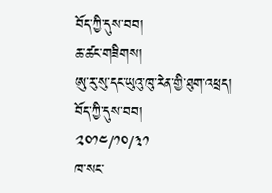བོད་ཀྱི་དུས་བབ།
ཆ་ཚང་གཟིགས།
ཨུ་རུ་སུ་དང་ཡུའུ་ཁུ་རེན་གྱི་ཐུག་འཕྲད།
བོད་ཀྱི་དུས་བབ།
༢༠༡༤/༡༠/༣༡
ཁ་སང་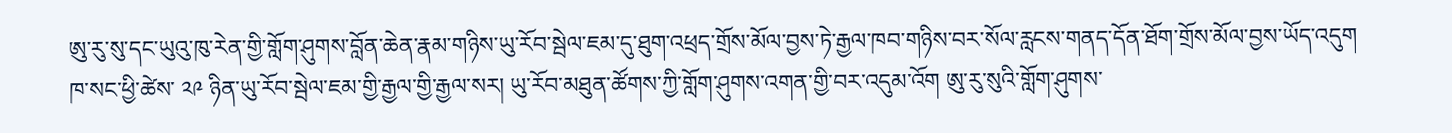ཨུ་རུ་སུ་དང་ཡུའུ་ཁུ་རེན་གྱི་གློག་ཤུགས་བློན་ཆེན་རྣམ་གཉིས་ཡུ་རོབ་སྦེལ་ཇམ་དུ་ཐུག་འཕྲད་གྲོས་མོལ་བྱས་ཏེ་རྒྱལ་ཁབ་གཉིས་བར་སོལ་རླངས་གནད་དོན་ཐོག་གྲོས་མོལ་བྱས་ཡོད་འདུག
ཁ་སང་ཕྱི་ཚེས་ ༢༩ ཉིན་ཡུ་རོབ་སྦེལ་ཇམ་གྱི་རྒྱལ་གྱི་རྒྱལ་སར། ཡུ་རོབ་མཐུན་ཚོགས་ཀྱི་གློག་ཤུགས་འགན་གྱི་བར་འདུམ་འོག ཨུ་རུ་སུའི་གློག་ཤུགས་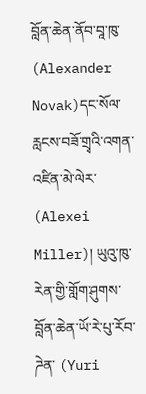བློན་ཆེན་ནོབ་བཱ་ཁུ་ (Alexander Novak)དང་སོལ་རླངས་བཟོ་གྲྭའི་འགན་འཛིན་མེ་ལེར་ (Alexei Miller)། ཡུའུ་ཁུ་རེན་གྱི་གློག་ཤུགས་བློན་ཆེན་ཡོ་རེ་པུ་རོབ་ཌེན་ (Yuri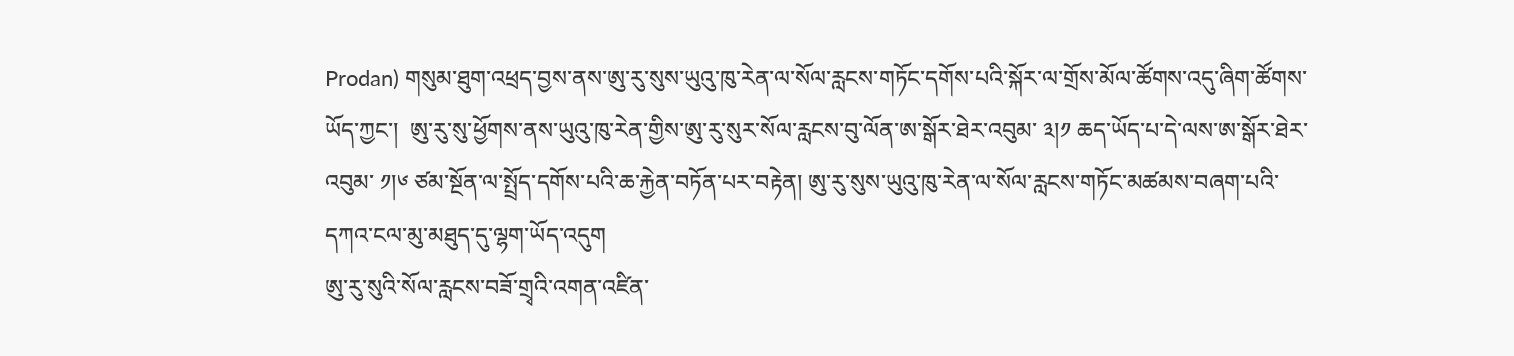Prodan) གསུམ་ཐུག་འཕྲད་བྱས་ནས་ཨུ་རུ་སུས་ཡུའུ་ཁུ་རེན་ལ་སོལ་རླངས་གཏོང་དགོས་པའི་སྐོར་ལ་གྲོས་མོལ་ཚོགས་འདུ་ཞིག་ཚོགས་ཡོད་ཀྱང་།  ཨུ་རུ་སུ་ཕྱོགས་ནས་ཡུའུ་ཁུ་རེན་གྱིས་ཨུ་རུ་སུར་སོལ་རླངས་བུ་ལོན་ཨ་སྒོར་ཐེར་འབུམ་ ༣།༡ ཆད་ཡོད་པ་དེ་ལས་ཨ་སྒོར་ཐེར་འབུམ་ ༡།༦ ཙམ་སྔོན་ལ་སྤྲོད་དགོས་པའི་ཆ་རྐྱེན་བཏོན་པར་བརྟེན། ཨུ་རུ་སུས་ཡུའུ་ཁུ་རེན་ལ་སོལ་རླངས་གཏོང་མཚམས་བཞག་པའི་དཀའ་ངལ་མུ་མཐུད་དུ་ལྷག་ཡོད་འདུག
ཨུ་རུ་སུའི་སོལ་རླངས་བཟོ་གྲྭའི་འགན་འཛིན་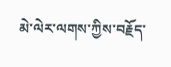མེ་ལེར་ལགས་ཀྱིས་བརྗོད་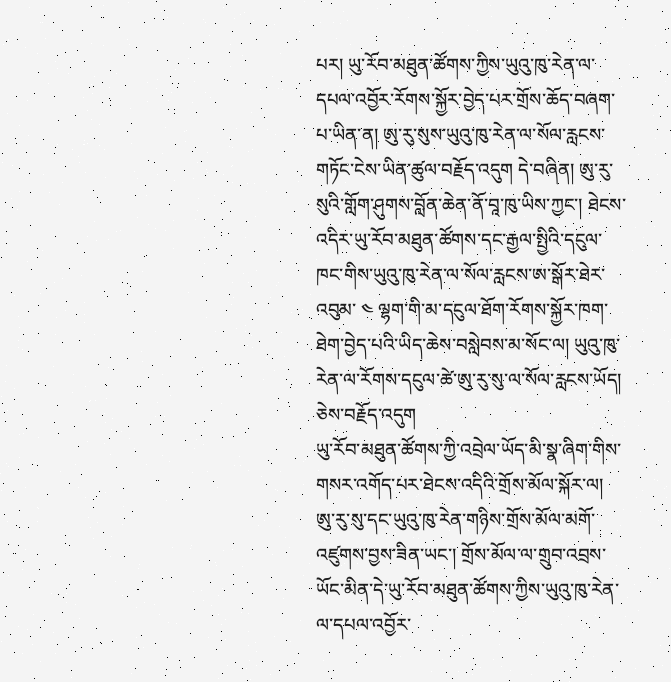པར། ཡུ་རོབ་མཐུན་ཚོགས་ཀྱིས་ཡུའུ་ཁུ་རེན་ལ་དཔལ་འབྱོར་རོགས་སྐྱོར་བྱེད་པར་གྲོས་ཆོད་བཞག་པ་ཡིན་ན། ཨུ་རུ་སུས་ཡུའུ་ཁུ་རེན་ལ་སོལ་རླངས་གཏོང་ངེས་ཡིན་ཚུལ་བརྗོད་འདུག དེ་བཞིན། ཨུ་རུ་སུའི་གློག་ཤུགས་བློན་ཆེན་ནོ་བཱ་ཁུ་ཡིས་ཀྱང་། ཐེངས་འདིར་ཡུ་རོབ་མཐུན་ཚོགས་དང་རྒྱལ་སྤྱིའི་དངུལ་ཁང་གིས་ཡུའུ་ཁུ་རེན་ལ་སོལ་རླངས་ཨ་སྒོར་ཐེར་འབུམ་ ༤ ལྷག་གི་མ་དངུལ་ཐོག་རོགས་སྐྱོར་ཁག་ཐེག་བྱེད་པའི་ཡིད་ཆེས་བསླེབས་མ་སོང་ལ། ཡུའུ་ཁུ་རེན་ལ་རོགས་དངུལ་ཚེ་ཨུ་རུ་སུ་ལ་སོལ་རླངས་ཡོད། ཅེས་བརྗོད་འདུག
ཡུ་རོབ་མཐུན་ཚོགས་ཀྱི་འབྲེལ་ཡོད་མི་སྣ་ཞིག་གིས་གསར་འགོད་པར་ཐེངས་འདིའི་གྲོས་མོལ་སྐོར་ལ། ཨུ་རུ་སུ་དང་ཡུའུ་ཁུ་རེན་གཉིས་གྲོས་མོལ་མགོ་འཛུགས་བྱས་ཟིན་ཡང་། གྲོས་མོལ་ལ་གྲུབ་འབྲས་ཡོང་མིན་དེ་ཡུ་རོབ་མཐུན་ཚོགས་ཀྱིས་ཡུའུ་ཁུ་རེན་ལ་དཔལ་འབྱོར་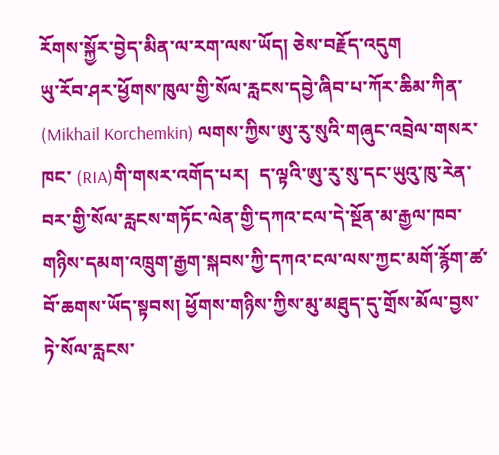རོགས་སྐྱོར་བྱེད་མིན་ལ་རག་ལས་ཡོད། ཅེས་བརྗོད་འདུག
ཡུ་རོབ་ཤར་ཕྱོགས་ཁུལ་གྱི་སོལ་རླངས་དབྱེ་ཞིབ་པ་ཀོར་ཆིམ་ཀིན་ (Mikhail Korchemkin) ལགས་ཀྱིས་ཨུ་རུ་སུའི་གཞུང་འབྲེལ་གསར་ཁང་ (RIA)གི་གསར་འགོད་པར།  ད་ལྟའི་ཨུ་རུ་སུ་དང་ཡུའུ་ཁུ་རེན་བར་གྱི་སོལ་རླངས་གཏོང་ལེན་གྱི་དཀའ་ངལ་དེ་སྔོན་མ་རྒྱལ་ཁབ་གཉིས་དམག་འཁྲུག་རྒྱག་སྐབས་ཀྱི་དཀའ་ངལ་ལས་ཀྱང་མགོ་རྙོག་ཚ་བོ་ཆགས་ཡོད་སྟབས། ཕྱོགས་གཉིས་ཀྱིས་མུ་མཐུད་དུ་གྲོས་མོལ་བྱས་ཏེ་སོལ་རླངས་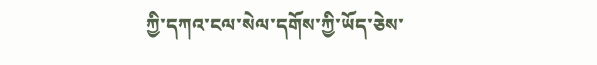ཀྱི་དཀའ་ངལ་སེལ་དགོས་ཀྱི་ཡོད་ཅེས་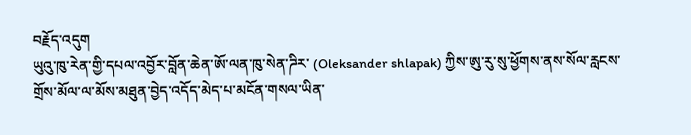བརྗོད་འདུག
ཡུའུ་ཁུ་རེན་གྱི་དཔལ་འབྱོར་བློན་ཆེན་ཨོ་ལན་ཁུ་སེན་ཌིར་ (Oleksander shlapak) ཀྱིས་ཨུ་རུ་སུ་ཕྱོགས་ནས་སོལ་རླངས་གྲོས་མོལ་ལ་མོས་མཐུན་བྱེད་འདོད་མེད་པ་མངོན་གསལ་ཡིན་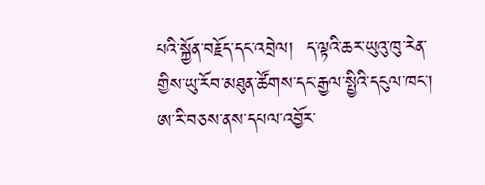པའི་སྐྱོན་བརྗོད་དང་འབྲེལ།  ད་ལྟའི་ཆར་ཡུའུ་ཁུ་རེན་གྱིས་ཡུ་རོབ་མཐུན་ཚོགས་དང་རྒྱལ་སྤྱིའི་དངུལ་ཁང་། ཨ་རི་བཅས་ནས་དཔལ་འབྱོར་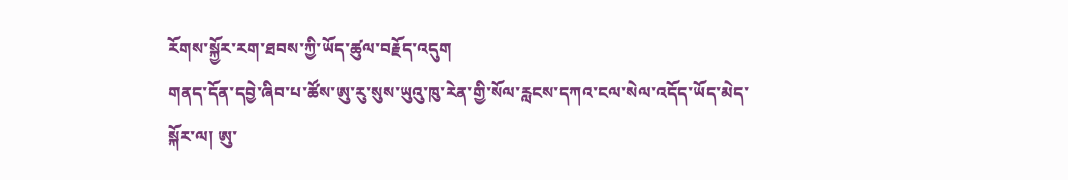རོགས་སྐྱོར་རག་ཐབས་ཀྱི་ཡོད་ཚུལ་བརྗོད་འདུག
གནད་དོན་དབྱེ་ཞིབ་པ་ཚོས་ཨུ་རུ་སུས་ཡུའུ་ཁུ་རེན་གྱི་སོལ་རླངས་དཀའ་ངལ་སེལ་འདོད་ཡོད་མེད་སྐོར་ལ། ཨུ་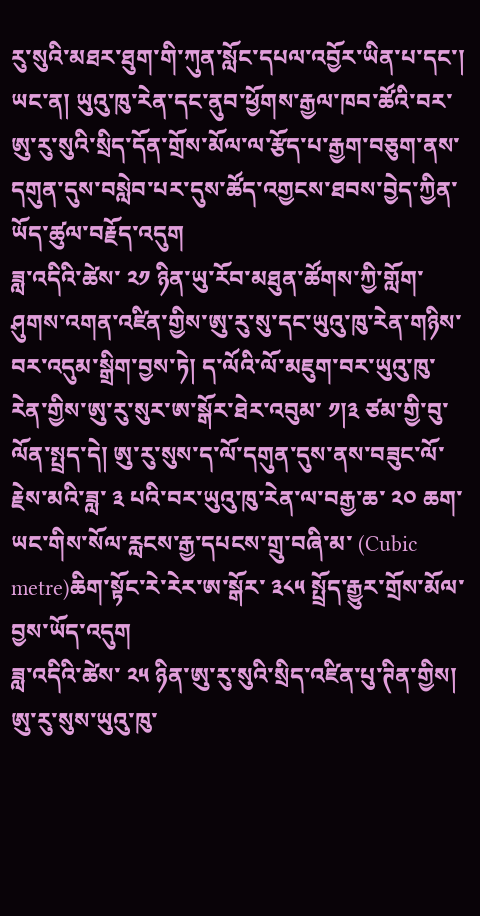རུ་སུའི་མཐར་ཐུག་གི་ཀུན་སློང་དཔལ་འབྱོར་ཡིན་པ་དང་། ཡང་ན། ཡུའུ་ཁུ་རེན་དང་ནུབ་ཕྱོགས་རྒྱལ་ཁབ་ཚོའི་བར་ཨུ་རུ་སུའི་སྲིད་དོན་གྲོས་མོལ་ལ་རྩོད་པ་རྒྱག་བཅུག་ནས་དགུན་དུས་བསླེབ་པར་དུས་ཚོད་འགྱངས་ཐབས་བྱེད་ཀྱིན་ཡོད་ཚུལ་བརྗོད་འདུག
ཟླ་འདིའི་ཚེས་ ༢༡ ཉིན་ཡུ་རོབ་མཐུན་ཚོགས་ཀྱི་གློག་ཤུགས་འགན་འཛིན་གྱིས་ཨུ་རུ་སུ་དང་ཡུའུ་ཁུ་རེན་གཉིས་བར་འདུམ་སྒྲིག་བྱས་ཏེ། ད་ལོའི་ལོ་མཇུག་བར་ཡུའུ་ཁུ་རེན་གྱིས་ཨུ་རུ་སུར་ཨ་སྒོར་ཐེར་འབུམ་ ༡།༣ ཙམ་གྱི་བུ་ལོན་སྤྲད་དེ། ཨུ་རུ་སུས་ད་ལོ་དགུན་དུས་ནས་བཟུང་ལོ་རྗེས་མའི་ཟླ་ ༣ པའི་བར་ཡུའུ་ཁུ་རེན་ལ་བརྒྱ་ཆ་ ༢༠ ཆག་ཡང་གིས་སོལ་རླངས་རྒྱ་དཔངས་གྲུ་བཞི་མ་ (Cubic metre)ཆིག་སྟོང་རེ་རེར་ཨ་སྒོར་ ༣༨༥ སྤྲོད་རྒྱུར་གྲོས་མོལ་བྱས་ཡོད་འདུག
ཟླ་འདིའི་ཚེས་ ༢༥ ཉིན་ཨུ་རུ་སུའི་སྲིད་འཛིན་པུ་ཊིན་གྱིས། ཨུ་རུ་སུས་ཡུའུ་ཁུ་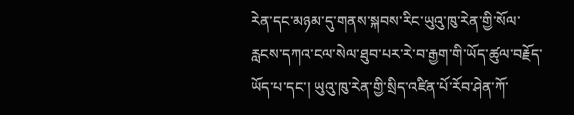རེན་དང་མཉམ་དུ་གནས་སྐབས་རིང་ཡུའུ་ཁུ་རེན་གྱི་སོལ་རླངས་དཀའ་ངལ་སེལ་ཐུབ་པར་རེ་བ་རྒྱག་གི་ཡོད་ཚུལ་བརྗོད་ཡོད་པ་དང་། ཡུའུ་ཁུ་རེན་གྱི་སྲིད་འཛིན་པོ་རོབ་ཤེན་ཀོ་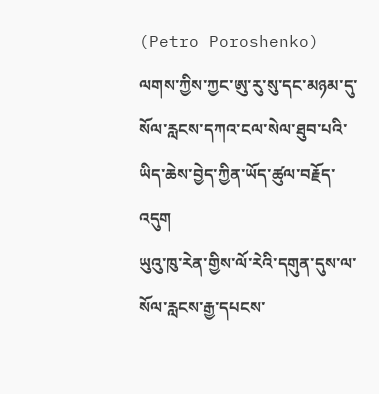(Petro Poroshenko) ལགས་ཀྱིས་ཀྱང་ཨུ་རུ་སུ་དང་མཉམ་དུ་སོལ་རླངས་དཀའ་ངལ་སེལ་ཐུབ་པའི་ཡིད་ཆེས་བྱེད་ཀྱིན་ཡོད་ཚུལ་བརྗོད་འདུག
ཡུའུ་ཁུ་རེན་གྱིས་ལོ་རེའི་དགུན་དུས་ལ་སོལ་རླངས་རྒྱ་དཔངས་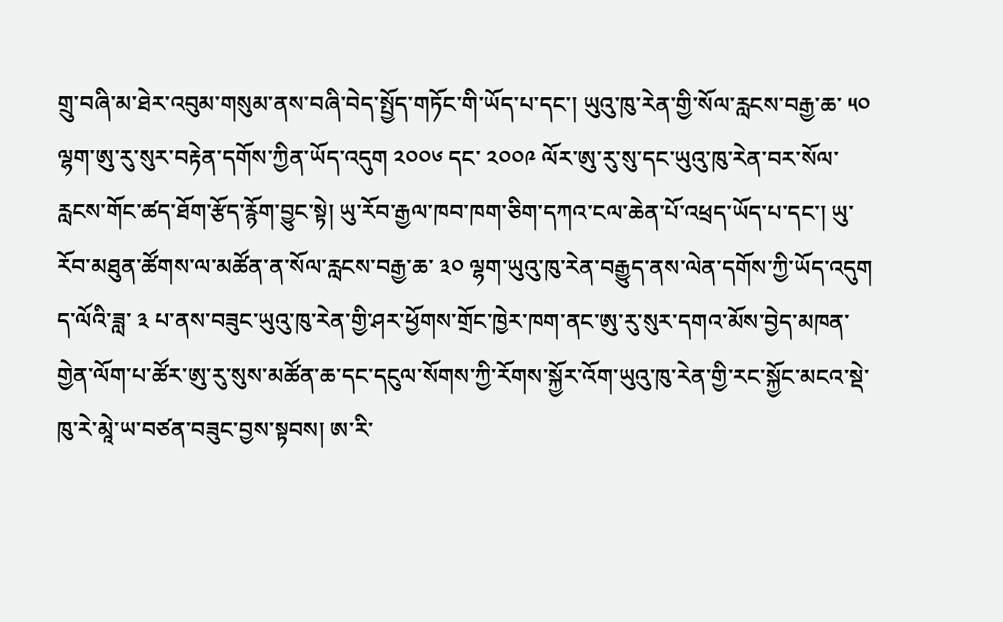གྲུ་བཞི་མ་ཐེར་འབུམ་གསུམ་ནས་བཞི་བེད་སྤྱོད་གཏོང་གི་ཡོད་པ་དང་། ཡུའུ་ཁུ་རེན་གྱི་སོལ་རླངས་བརྒྱ་ཆ་ ༥༠ ལྷག་ཨུ་རུ་སུར་བརྟེན་དགོས་ཀྱིན་ཡོད་འདུག ༢༠༠༦ དང་ ༢༠༠༩ ལོར་ཨུ་རུ་སུ་དང་ཡུའུ་ཁུ་རེན་བར་སོལ་རླངས་གོང་ཚད་ཐོག་རྩོད་རྙོག་བྱུང་སྟེ། ཡུ་རོབ་རྒྱལ་ཁབ་ཁག་ཅིག་དཀའ་ངལ་ཆེན་པོ་འཕྲད་ཡོད་པ་དང་། ཡུ་རོབ་མཐུན་ཚོགས་ལ་མཚོན་ན་སོལ་རླངས་བརྒྱ་ཆ་ ༣༠ ལྷག་ཡུའུ་ཁུ་རེན་བརྒྱུད་ནས་ལེན་དགོས་ཀྱི་ཡོད་འདུག
ད་ལོའི་ཟླ་ ༣ པ་ནས་བཟུང་ཡུའུ་ཁུ་རེན་གྱི་ཤར་ཕྱོགས་གྲོང་ཁྱེར་ཁག་ནང་ཨུ་རུ་སུར་དགའ་མོས་བྱེད་མཁན་གྱེན་ལོག་པ་ཚོར་ཨུ་རུ་སུས་མཚོན་ཆ་དང་དངུལ་སོགས་ཀྱི་རོགས་སྐྱོར་འོག་ཡུའུ་ཁུ་རེན་གྱི་རང་སྐྱོང་མངའ་སྡེ་ཁུ་རེ་མཱེ་ཡ་བཙན་བཟུང་བྱས་སྟབས། ཨ་རི་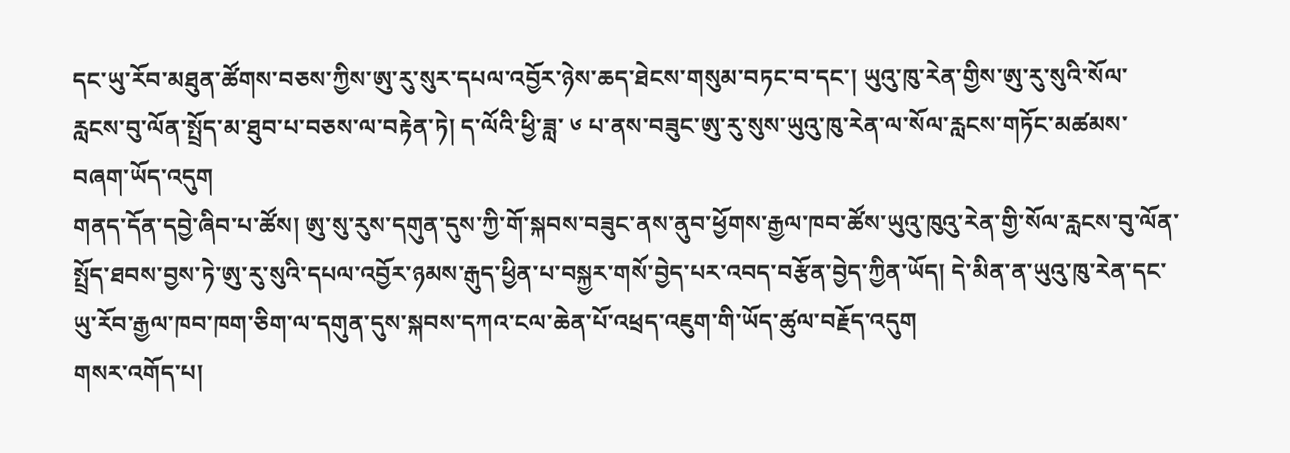དང་ཡུ་རོབ་མཐུན་ཚོགས་བཅས་ཀྱིས་ཨུ་རུ་སུར་དཔལ་འབྱོར་ཉེས་ཆད་ཐེངས་གསུམ་བཏང་བ་དང་། ཡུའུ་ཁུ་རེན་གྱིས་ཨུ་རུ་སུའི་སོལ་རླངས་བུ་ལོན་སྤྲོད་མ་ཐུབ་པ་བཅས་ལ་བརྟེན་ཏེ། ད་ལོའི་ཕྱི་ཟླ་ ༦ པ་ནས་བཟུང་ཨུ་རུ་སུས་ཡུའུ་ཁུ་རེན་ལ་སོལ་རླངས་གཏོང་མཚམས་བཞག་ཡོད་འདུག
གནད་དོན་དབྱེ་ཞིབ་པ་ཚོས། ཨུ་སུ་རུས་དགུན་དུས་ཀྱི་གོ་སྐབས་བཟུང་ནས་ནུབ་ཕྱོགས་རྒྱལ་ཁབ་ཚོས་ཡུའུ་ཁུའུ་རེན་གྱི་སོལ་རླངས་བུ་ལོན་སྤྲོད་ཐབས་བྱས་ཏེ་ཨུ་རུ་སུའི་དཔལ་འབྱོར་ཉམས་རྒུད་ཕྱིན་པ་བསྐྱར་གསོ་བྱེད་པར་འབད་བརྩོན་བྱེད་ཀྱིན་ཡོད། དེ་མིན་ན་ཡུའུ་ཁུ་རེན་དང་ཡུ་རོབ་རྒྱལ་ཁབ་ཁག་ཅིག་ལ་དགུན་དུས་སྐབས་དཀའ་ངལ་ཆེན་པོ་འཕྲད་འཇུག་གི་ཡོད་ཚུལ་བརྗོད་འདུག
གསར་འགོད་པ།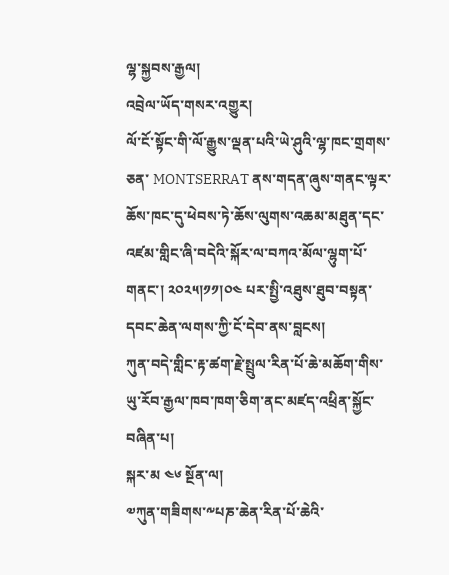ལྷ་སྐྱབས་རྒྱལ།
འབྲེལ་ཡོད་གསར་འགྱུར།
ལོ་ངོ་སྟོང་གི་ལོ་རྒྱུས་ལྡན་པའི་ཡེ་ཤུའི་ལྷ་ཁང་གྲགས་ཅན་ MONTSERRAT ནས་གདན་ཞུས་གནང་ལྟར་ཆོས་ཁང་དུ་ཕེབས་ཏེ་ཆོས་ལུགས་འཆམ་མཐུན་དང་འཛམ་གླིང་ཞི་བདེའི་སྐོར་ལ་བཀའ་མོལ་ལྷུག་པོ་གནང་། ༢༠༢༥།༡༡།༠༤ པར་སྤྱི་འཐུས་ཐུབ་བསྟན་དབང་ཆེན་ལགས་ཀྱི་ངོ་དེབ་ནས་བླངས།
ཀུན་བདེ་གླིང་རྟ་ཚག་རྗེ་སྤྲུལ་རིན་པོ་ཆེ་མཆོག་གིས་ཡུ་རོབ་རྒྱལ་ཁབ་ཁག་ཅིག་ནང་མཛད་འཕྲིན་སྐྱོང་བཞིན་པ།
སྐར་མ ༤༦ སྔོན་ལ།
༧ཀུན་གཟིགས་༸པཎ་ཆེན་རིན་པོ་ཆེའི་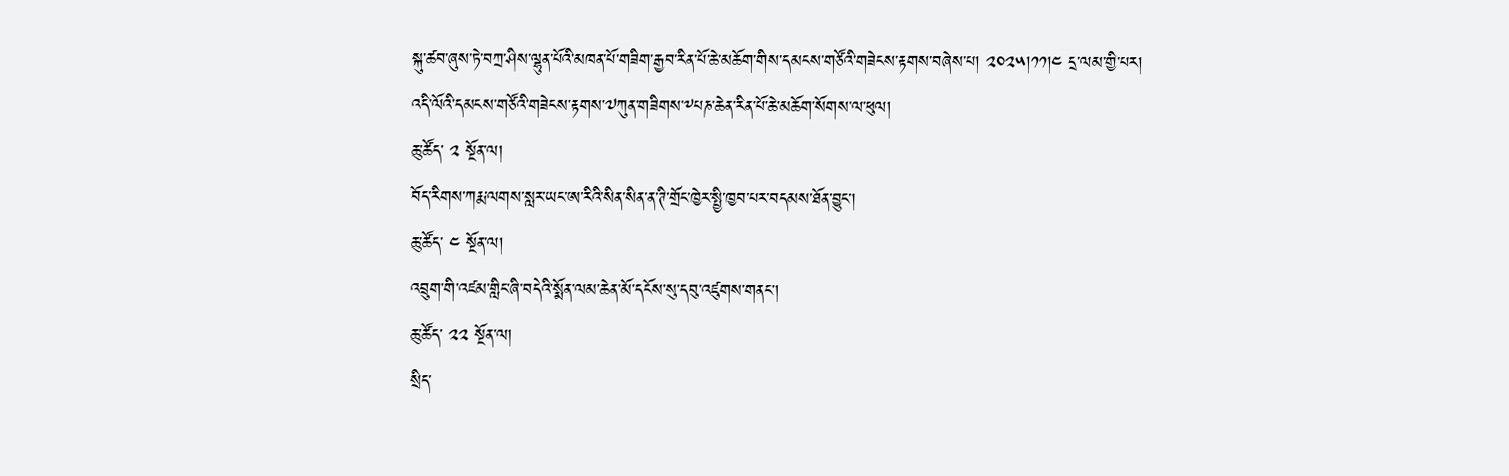སྐུ་ཚབ་ཞུས་ཏེ་བཀྲ་ཤིས་ལྷུན་པོའི་མཁན་པོ་གཟིག་རྒྱབ་རིན་པོ་ཆེ་མཆོག་གིས་དམངས་གཙོའི་གཟེངས་རྟགས་བཞེས་པ། ༢༠༢༥།༡༡།༤ དྲ་ལམ་གྱི་པར།
འདི་ལོའི་དམངས་གཙོའི་གཟེངས་རྟགས་༧ཀུན་གཟིགས་༸པཎ་ཆེན་རིན་པོ་ཆེ་མཆོག་སོགས་ལ་ཕུལ།
ཆུ་ཚོད་ ༢ སྔོན་ལ།
བོད་རིགས་ཀརྨ་ལགས་སླར་ཡང་ཨ་རིའི་སིན་སིན་ན་ཊི་གྲོང་ཁྱེར་སྤྱི་ཁྱབ་པར་བདམས་ཐོན་བྱུང་།
ཆུ་ཚོད་ ༤ སྔོན་ལ།
འབྲུག་གི་འཛམ་གླིང་ཞི་བདེའི་སྨོན་ལམ་ཆེན་མོ་དངོས་སུ་དབུ་འཛུགས་གནང་།
ཆུ་ཚོད་ ༢༢ སྔོན་ལ།
སྲིད་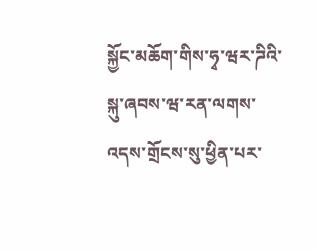སྐྱོང་མཆོག་གིས་ཧྭ་ཝར་ཌིའི་སྐུ་ཞབས་ཝ་རན་ལགས་འདས་གྲོངས་སུ་ཕྱིན་པར་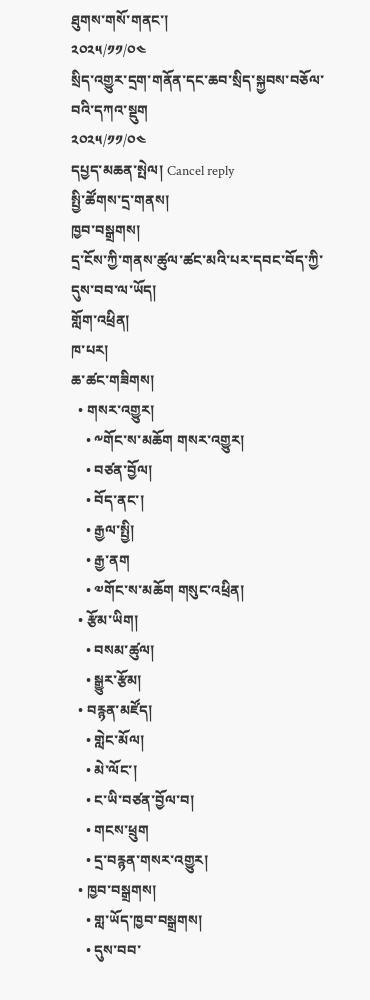ཐུགས་གསོ་གནང་།
༢༠༢༥/༡༡/༠༤
སྲིད་འགྱུར་དྲག་གནོན་དང་ཆབ་སྲིད་སྐྱབས་བཅོལ་བའི་དཀའ་སྡུག
༢༠༢༥/༡༡/༠༤
དཔྱད་མཆན་སྤེལ། Cancel reply
སྤྱི་ཚོགས་དྲ་གནས།
ཁྱབ་བསྒྲགས།
དྲ་ངོས་ཀྱི་གནས་ཚུལ་ཚང་མའི་པར་དབང་བོད་ཀྱི་དུས་བབ་ལ་ཡོད།
གློག་འཕྲིན།
ཁ་པར།
ཆ་ཚང་གཟིགས།
  • གསར་འགྱུར།
    • ༸གོང་ས་མཆོག གསར་འགྱུར།
    • བཙན་བྱོལ།
    • བོད་ནང་།
    • རྒྱལ་སྤྱི།
    • རྒྱ་ནག
    • ༧གོང་ས་མཆོག གསུང་འཕྲིན།
  • རྩོམ་ཡིག།
    • བསམ་ཚུལ།
    • སྒྱུར་རྩོམ།
  • བརྙན་མཛོད།
    • གླེང་མོལ།
    • མེ་ལོང་།
    • ང་ཡི་བཙན་བྱོལ་བ།
    • གངས་ཕྲུག
    • དྲ་བརྙན་གསར་འགྱུར།
  • ཁྱབ་བསྒྲགས།
    • གླ་ཡོད་ཁྱབ་བསྒྲགས།
    • དུས་བབ་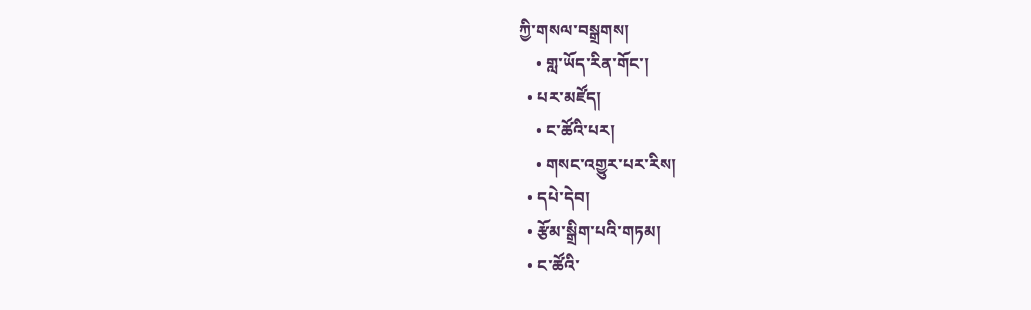ཀྱི་གསལ་བསྒྲགས།
    • གླ་ཡོད་རིན་གོང་།
  • པར་མཛོད།
    • ང་ཚོའི་པར།
    • གསང་འགྱུར་པར་རིས།
  • དཔེ་དེབ།
  • རྩོམ་སྒྲིག་པའི་གཏམ།
  • ང་ཚོའི་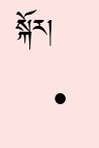སྐོར།
    •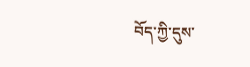བོད་ཀྱི་དུས་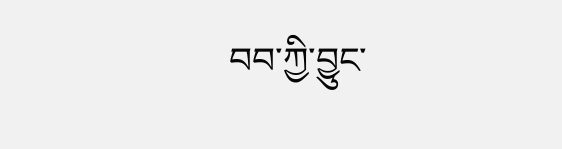བབ་ཀྱི་བྱུང་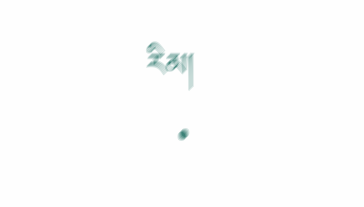རིམ།
    •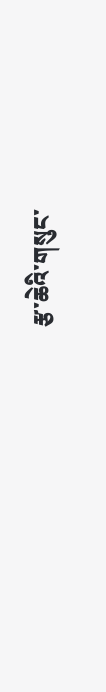རྩ་ཆེའི་གསུང་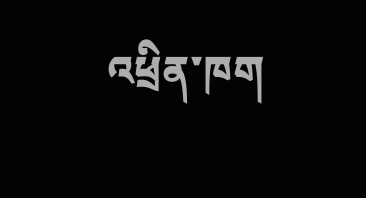འཕྲིན་ཁག